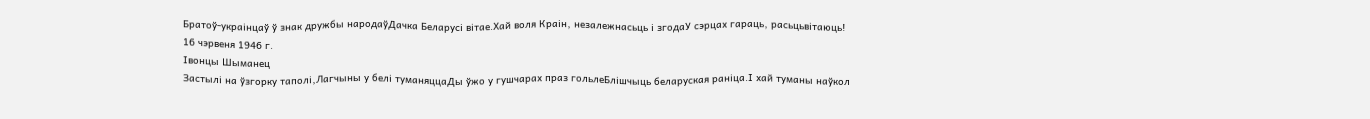Братоў-украінцаў ў знак дружбы народаўДачка Беларусі вітае.Хай воля Краін‚ незалежнасьць і згодаУ сэрцах гараць‚ расьцьвітаюць!
16 чэрвеня 1946 г.
Івонцы Шыманец
Застылі на ўзгорку таполі‚Лагчыны у белі туманяццаДы ўжо у гушчарах праз гольлеБлішчыць беларуская раніца.І хай туманы наўкол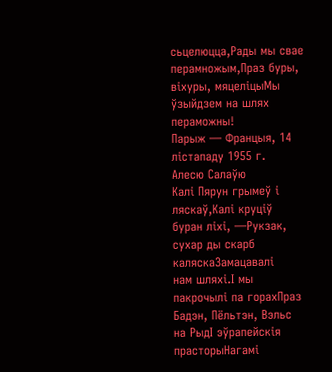сьцелюцца‚Рады мы свае перамножым‚Праз буры‚ віхуры‚ мяцеліцыМы ўзыйдзем на шлях пераможны!
Парыж — Францыя, 14 лістападу 1955 г.
Алесю Салаўю
Калі Пярун грымеў і ляскаў‚Калі круціў буран ліхі‚ —Рукзак‚ сухар ды скарб каляскаЗамацавалі
нам шляхі.І мы пакрочылі па горахПраз Бадэн‚ Пёльтэн‚ Вэльс на РыдІ эўрапейскія прасторыНагамі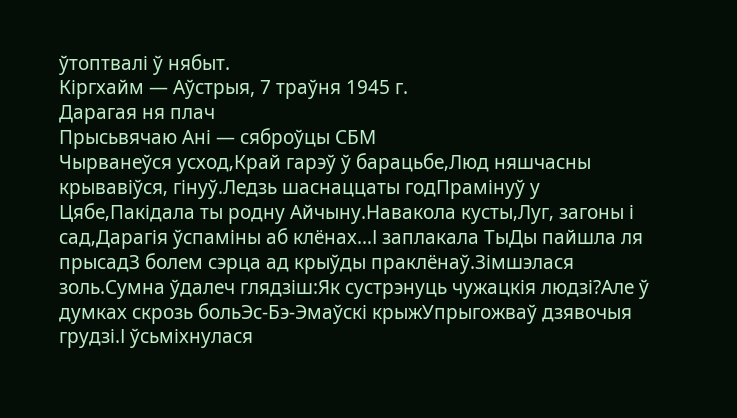ўтоптвалі ў нябыт.
Кіргхайм — Аўстрыя, 7 траўня 1945 г.
Дарагая ня плач
Прысьвячаю Ані — сяброўцы СБМ
Чырванеўся усход‚Край гарэў ў барацьбе‚Люд няшчасны крывавіўся‚ гінуў.Ледзь шаснаццаты годПрамінуў у Цябе‚Пакідала ты родну Айчыну.Навакола кусты‚Луг‚ загоны і сад‚Дарагія ўспаміны аб клёнах…І заплакала ТыДы пайшла ля прысадЗ болем сэрца ад крыўды праклёнаў.Зімшэлася золь.Сумна ўдалеч глядзіш:Як сустрэнуць чужацкія людзі?Але ў думках скрозь больЭс-Бэ-Эмаўскі крыжУпрыгожваў дзявочыя грудзі.І ўсьміхнулася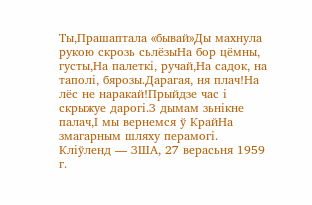Ты‚Прашаптала «бывай»Ды махнула рукою скрозь сьлёзыНа бор цёмны‚ густы‚На палеткі‚ ручай‚На садок‚ на таполі‚ бярозы.Дарагая‚ ня плач!На лёс не наракай!Прыйдзе час і скрыжуе дарогі.З дымам зьнікне палач‚І мы вернемся ў КрайНа змагарным шляху перамогі.
Кліўленд — ЗША, 27 верасьня 1959 г.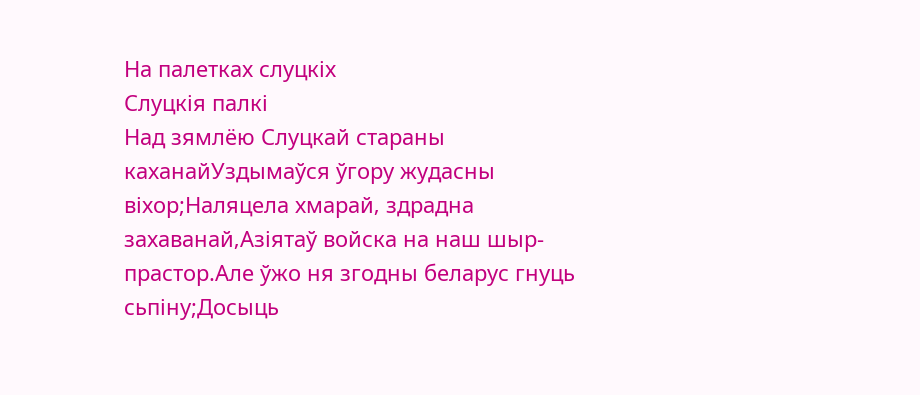На палетках слуцкіх
Слуцкія палкі
Над зямлёю Слуцкай стараны каханайУздымаўся ўгору жудасны віхор;Наляцела хмарай‚ здрадна захаванай‚Азіятаў войска на наш шыр-прастор.Але ўжо ня згодны беларус гнуць сьпіну;Досыць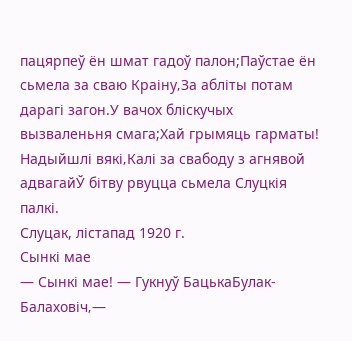пацярпеў ён шмат гадоў палон;Паўстае ён сьмела за сваю Краіну‚За абліты потам дарагі загон.У вачох бліскучых вызваленьня смага;Хай грымяць гарматы! Надыйшлі вякі‚Калі за свабоду з агнявой адвагайЎ бітву рвуцца сьмела Слуцкія палкі.
Слуцак, лістапад 1920 г.
Сынкі мае
— Сынкі мае! — Гукнуў БацькаБулак-Балаховіч‚—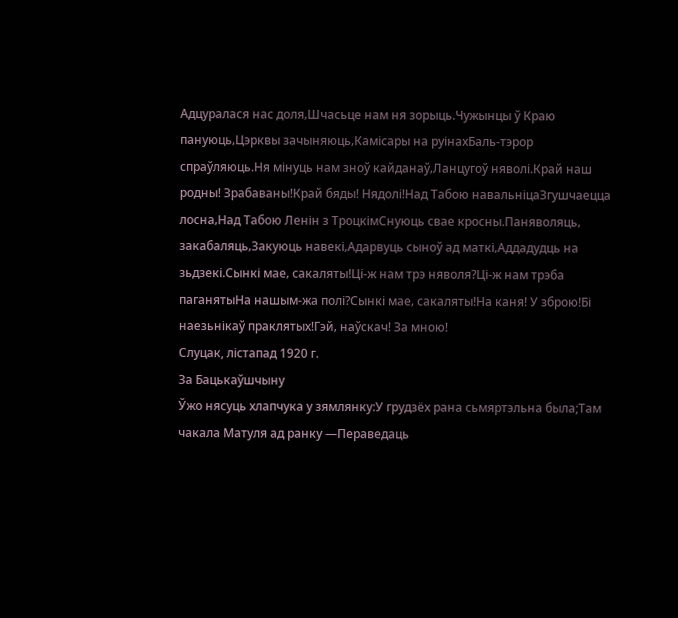Адцуралася нас доля‚Шчасьце нам ня зорыць.Чужынцы ў Краю пануюць‚Цэрквы зачыняюць‚Камісары на руінахБаль-тэрор спраўляюць.Ня мінуць нам зноў кайданаў‚Ланцугоў няволі.Край наш родны! Зрабаваны!Край бяды! Нядолі!Над Табою навальніцаЗгушчаецца лосна‚Над Табою Ленін з ТроцкімСнуюць свае кросны.Паняволяць‚ закабаляць‚Закуюць навекі‚Адарвуць сыноў ад маткі‚Аддадудць на зьдзекі.Сынкі мае‚ сакаляты!Ці-ж нам трэ няволя?Ці-ж нам трэба паганятыНа нашым-жа полі?Сынкі мае‚ сакаляты!На каня! У зброю!Бі наезьнікаў праклятых!Гэй‚ наўскач! За мною!
Слуцак, лістапад 1920 г.
За Бацькаўшчыну
Ўжо нясуць хлапчука у зямлянку:У грудзёх рана сьмяртэльна была;Там чакала Матуля ад ранку —Пераведаць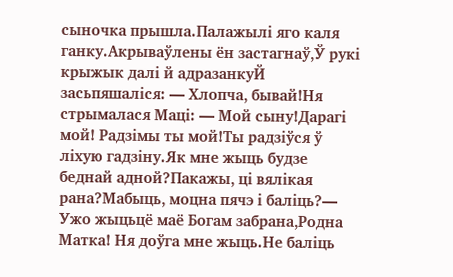сыночка прышла.Палажылі яго каля ганку.Акрываўлены ён застагнаў‚Ў рукі крыжык далі й адразанкуЙ засьпяшаліся: — Хлопча‚ бывай!Ня стрымалася Маці: — Мой сыну!Дарагі мой! Радзімы ты мой!Ты радзіўся ў ліхую гадзіну.Як мне жыць будзе беднай адной?Пакажы‚ ці вялікая рана?Мабыць‚ моцна пячэ і баліць?— Ужо жыцьцё маё Богам забрана‚Родна Матка! Ня доўга мне жыць.Не баліць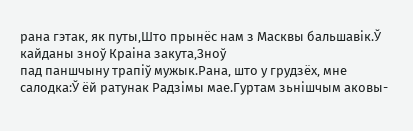рана гэтак‚ як путы‚Што прынёс нам з Масквы бальшавік.Ў кайданы зноў Краіна закута‚Зноў
пад паншчыну трапіў мужык.Рана‚ што у грудзёх‚ мне салодка:Ў ёй ратунак Радзімы мае.Гуртам зьнішчым аковы-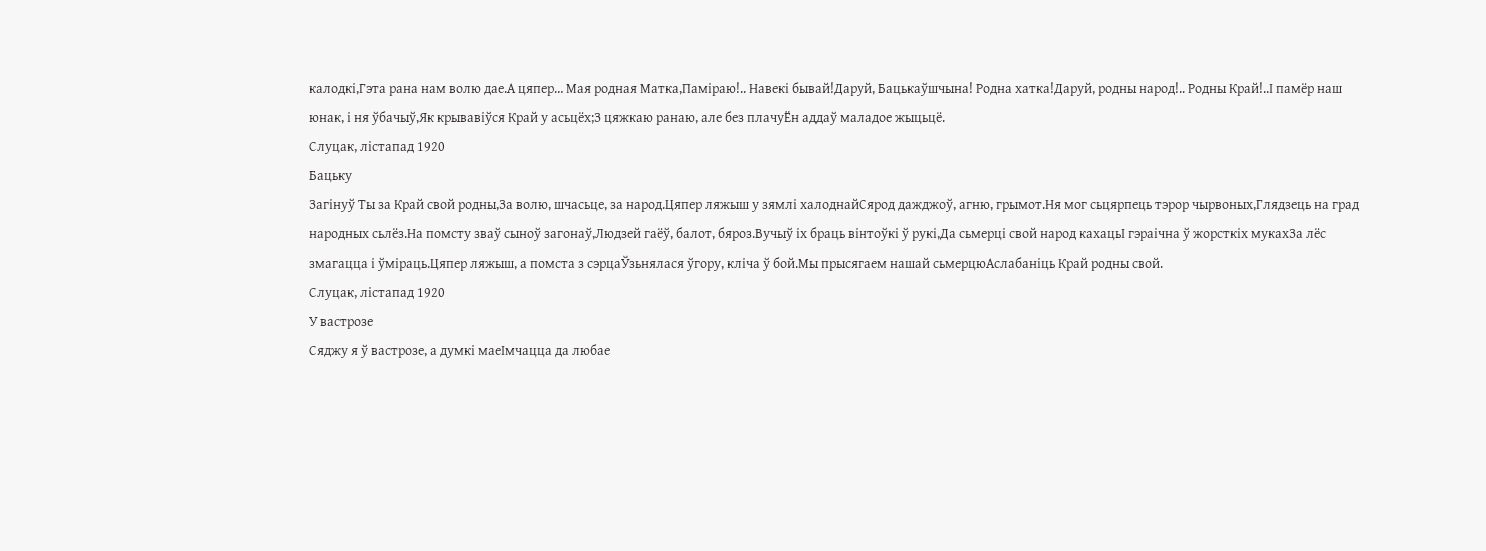калодкі‚Гэта рана нам волю дае.А цяпер… Мая родная Матка‚Паміраю!.. Навекі бывай!Даруй‚ Бацькаўшчына! Родна хатка!Даруй‚ родны народ!.. Родны Край!..І памёр наш юнак‚ і ня ўбачыў‚Як крывавіўся Край у асьцёх;З цяжкаю ранаю‚ але без плачуЁн аддаў маладое жыцьцё.
Слуцак, лістапад 1920
Бацьку
Загінуў Ты за Край свой родны‚За волю‚ шчасьце‚ за народ.Цяпер ляжыш у зямлі халоднайСярод дажджоў‚ агню‚ грымот.Ня мог сьцярпець тэрор чырвоных‚Глядзець на град народных сьлёз.На помсту зваў сыноў загонаў‚Людзей гаёў‚ балот‚ бяроз.Вучыў іх браць вінтоўкі ў рукі‚Да сьмерці свой народ кахацьІ гэраічна ў жорсткіх мукахЗа лёс змагацца і ўміраць.Цяпер ляжыш‚ а помста з сэрцаЎзьнялася ўгору‚ кліча ў бой.Мы прысягаем нашай сьмерцюАслабаніць Край родны свой.
Слуцак, лістапад 1920
У вастрозе
Сяджу я ў вастрозе‚ а думкі маеІмчацца да любае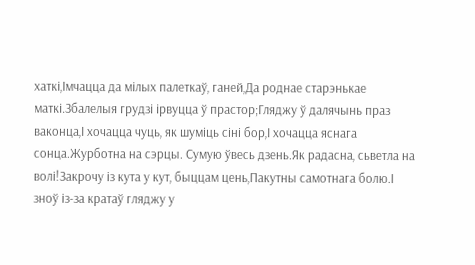хаткі‚Імчацца да мілых палеткаў‚ ганей‚Да роднае старэнькае маткі.Збалелыя грудзі ірвуцца ў прастор;Гляджу ў далячынь праз ваконца‚І хочацца чуць‚ як шуміць сіні бор‚І хочацца яснага сонца.Журботна на сэрцы. Сумую ўвесь дзень.Як радасна‚ сьветла на волі!Закрочу із кута у кут‚ быццам цень‚Пакутны самотнага болю.І зноў із-за кратаў гляджу у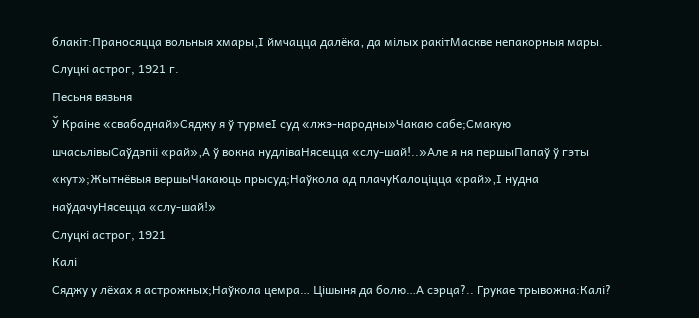блакіт:Праносяцца вольныя хмары‚І ймчацца далёка‚ да мілых ракітМаскве непакорныя мары.
Слуцкі астрог, 1921 г.
Песьня вязьня
Ў Краіне «свабоднай»Сяджу я ў турмеІ суд «лжэ-народны»Чакаю сабе;Смакую шчасьлівыСаўдэпіі «рай»‚А ў вокна нудліваНясецца «слу-шай!..»Але я ня першыПапаў ў гэты «кут»;Жытнёвыя вершыЧакаюць прысуд;Наўкола ад плачуКалоціцца «рай»‚І нудна наўдачуНясецца «слу-шай!»
Слуцкі астрог, 1921
Калі
Сяджу у лёхах я астрожных;Наўкола цемра… Цішыня да болю…А сэрца?.. Грукае трывожна:Калі?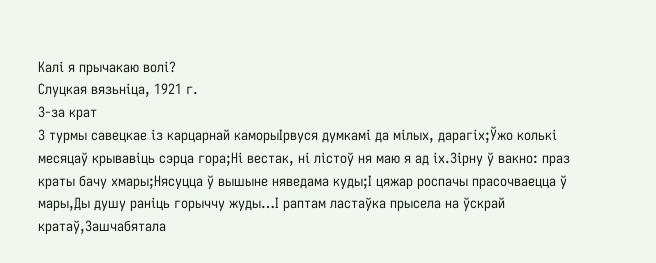Калі я прычакаю волі?
Слуцкая вязьніца, 1921 г.
З-за крат
З турмы савецкае із карцарнай каморыІрвуся думкамі да мілых‚ дарагіх;Ўжо колькі месяцаў крывавіць сэрца гора;Ні вестак‚ ні лістоў ня маю я ад іх.Зірну ў вакно: праз краты бачу хмары;Нясуцца ў вышыне няведама куды;І цяжар роспачы прасочваецца ў мары‚Ды душу раніць горыччу жуды…І раптам ластаўка прысела на ўскрай кратаў‚Зашчабятала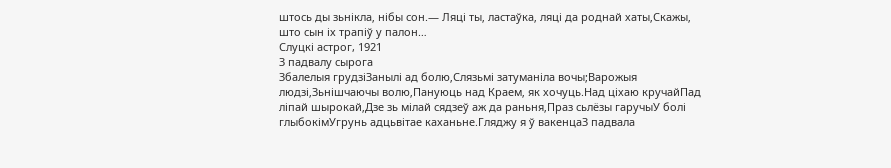штось ды зьнікла‚ нібы сон.— Ляці ты‚ ластаўка‚ ляці да роднай хаты‚Скажы‚ што сын іх трапіў у палон…
Слуцкі астрог, 1921
З падвалу сырога
Збалелыя грудзіЗанылі ад болю‚Слязьмі затуманіла вочы;Варожыя людзі‚Зьнішчаючы волю‚Пануюць над Краем‚ як хочуць.Над ціхаю кручайПад ліпай шырокай‚Дзе зь мілай сядзеў аж да раньня‚Праз сьлёзы гаручыУ болі глыбокімУгрунь адцьвітае каханьне.Гляджу я ў вакенцаЗ падвала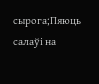сырога;Пяюць салаўі на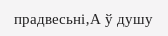прадвесьні‚А ў душу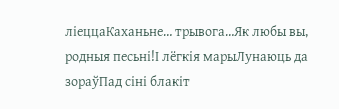ліеццаКаханьне… трывога…Як любы вы‚ родныя песьні!І лёгкія марыЛунаюць да зораўПад сіні блакіт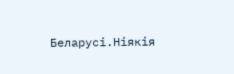Беларусі.Ніякія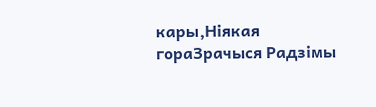кары‚Ніякая гораЗрачыся Радзімы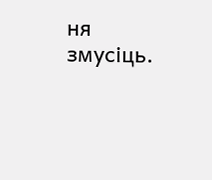ня змусіць.